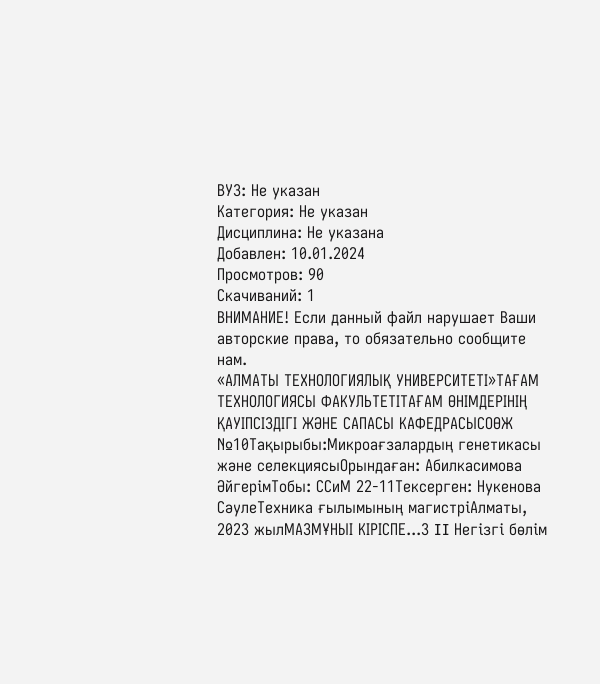ВУЗ: Не указан
Категория: Не указан
Дисциплина: Не указана
Добавлен: 10.01.2024
Просмотров: 90
Скачиваний: 1
ВНИМАНИЕ! Если данный файл нарушает Ваши авторские права, то обязательно сообщите нам.
«АЛМАТЫ ТЕХНОЛОГИЯЛЫҚ УНИВЕРСИТЕТІ»ТАҒАМ ТЕХНОЛОГИЯСЫ ФАКУЛЬТЕТІТАҒАМ ӨНІМДЕРІНІҢ ҚАУІПСІЗДІГІ ЖӘНЕ САПАСЫ КАФЕДРАСЫСОӨЖ №10Тақырыбы:Микроағзалардың генетикасы және селекциясыОрындаған: Абилкасимова ӘйгерімТобы: ССиМ 22-11Тексерген: Нукенова СәулеТехника ғылымының магистріАлматы, 2023 жылМАЗМҰНЫI КІРІСПЕ...3 II Негізгі бөлім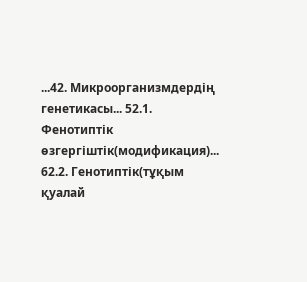...42. Микроорганизмдердің генетикасы... 52.1. Фенотиптік өзгергіштік(модификация)... 62.2. Генотиптік(тұқым қуалай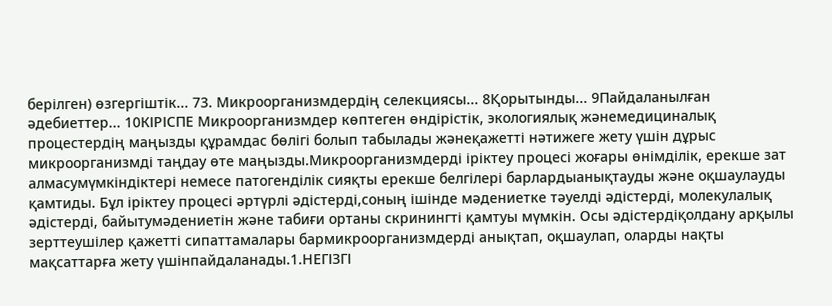берілген) өзгергіштік... 73. Микроорганизмдердің селекциясы... 8Қорытынды... 9Пайдаланылған әдебиеттер... 10КІРІСПЕ Микроорганизмдер көптеген өндірістік, экологиялық жәнемедициналық процестердің маңызды құрамдас бөлігі болып табылады жәнеқажетті нәтижеге жету үшін дұрыс микроорганизмді таңдау өте маңызды.Микроорганизмдерді іріктеу процесі жоғары өнімділік, ерекше зат алмасумүмкіндіктері немесе патогенділік сияқты ерекше белгілері барлардыанықтауды және оқшаулауды қамтиды. Бұл іріктеу процесі әртүрлі әдістерді,соның ішінде мәдениетке тәуелді әдістерді, молекулалық әдістерді, байытумәдениетін және табиғи ортаны скринингті қамтуы мүмкін. Осы әдістердіқолдану арқылы зерттеушілер қажетті сипаттамалары бармикроорганизмдерді анықтап, оқшаулап, оларды нақты мақсаттарға жету үшінпайдаланады.1.НЕГІЗГІ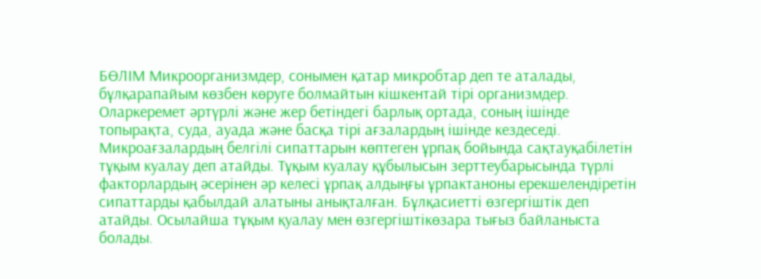БӨЛІМ Микроорганизмдер, сонымен қатар микробтар деп те аталады, бұлқарапайым көзбен көруге болмайтын кішкентай тірі организмдер. Оларкеремет әртүрлі және жер бетіндегі барлық ортада, соның ішінде топырақта, суда, ауада және басқа тірі ағзалардың ішінде кездеседі.
Микроағзалардың белгілі сипаттарын көптеген ұрпақ бойында сақтауқабілетін тұқым куалау деп атайды. Тұқым куалау құбылысын зерттеубарысында түрлі факторлардың әсерінен әр келесі ұрпақ алдыңғы ұрпактаноны ерекшелендіретін сипаттарды қабылдай алатыны анықталған. Бұлқасиетті өзгергіштік деп атайды. Осылайша тұқым қуалау мен өзгергіштікөзара тығыз байланыста болады.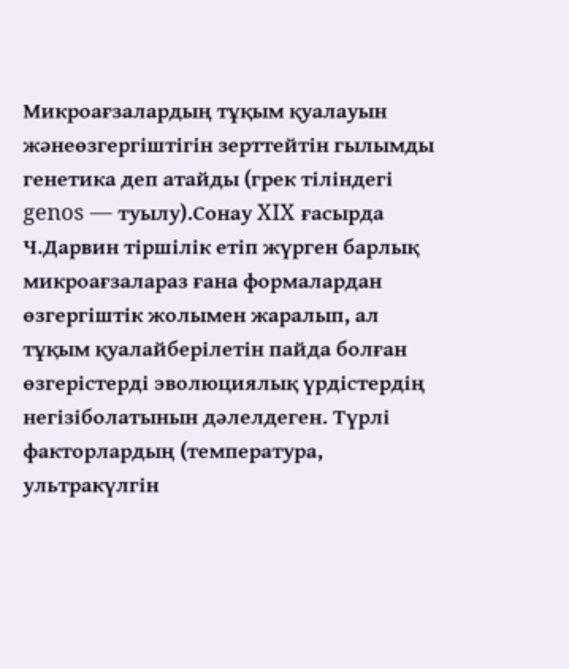Микроағзалардың тұқым қуалауын жәнеөзгергіштігін зерттейтін гылымды генетика деп атайды (грек тіліндегі genos — туылу).Сонау XIX ғасырда Ч.Дарвин тіршілік етіп жүрген барлық микроағзалараз ғана формалардан өзгергіштік жолымен жаралып, ал тұқым қуалайберілетін пайда болған өзгерістерді эволюциялық үрдістердің негізіболатынын дәлелдеген. Түрлі факторлардың (температура, ультракүлгін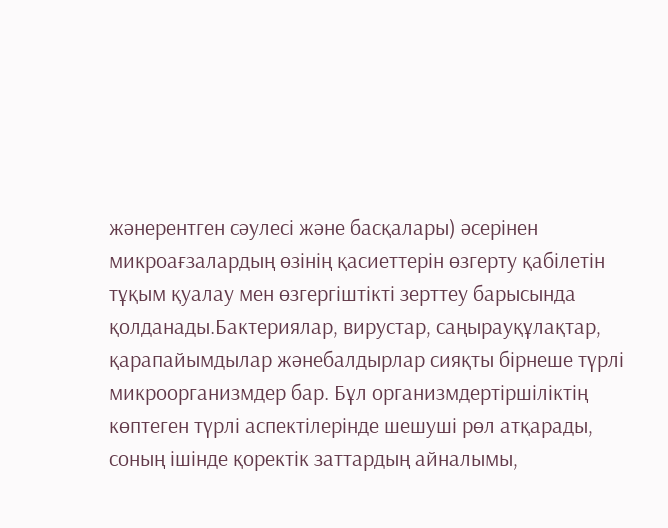жәнерентген сәулесі және басқалары) әсерінен микроағзалардың өзінің қасиеттерін өзгерту қабілетін тұқым қуалау мен өзгергіштікті зерттеу барысында қолданады.Бактериялар, вирустар, саңырауқұлақтар, қарапайымдылар жәнебалдырлар сияқты бірнеше түрлі микроорганизмдер бар. Бұл организмдертіршіліктің көптеген түрлі аспектілерінде шешуші рөл атқарады, соның ішінде қоректік заттардың айналымы,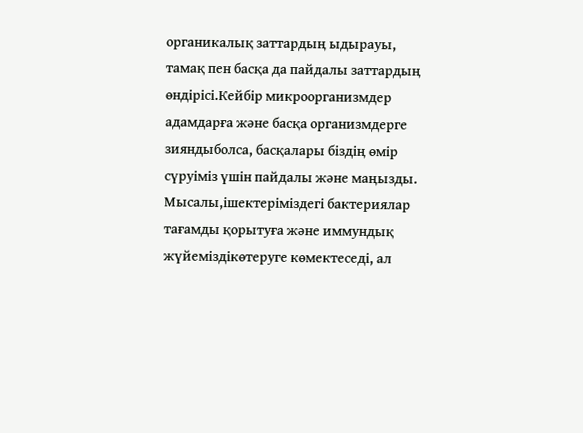органикалық заттардың ыдырауы, тамақ пен басқа да пайдалы заттардың өндірісі.Кейбір микроорганизмдер адамдарға және басқа организмдерге зияндыболса, басқалары біздің өмір сүруіміз үшін пайдалы және маңызды. Мысалы,ішектеріміздегі бактериялар тағамды қорытуға және иммундық жүйеміздікөтеруге көмектеседі, ал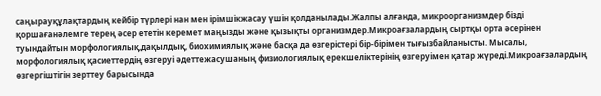саңырауқұлақтардың кейбір түрлері нан мен ірімшікжасау үшін қолданылады.Жалпы алғанда, микроорганизмдер бізді қоршағанәлемге терең әсер ететін керемет маңызды және қызықты организмдер.Микроағзалардың сыртқы орта әсерінен туындайтын морфологиялық,дақылдық, биохимиялық және басқа да өзгерістері бір-бірімен тығызбайланысты. Мысалы, морфологиялық қасиеттердің өзгеруі әдеттежасушаның физиологиялық ерекшеліктерінің өзгеруімен қатар жүреді.Микроағзалардың өзгергіштігін зерттеу барысында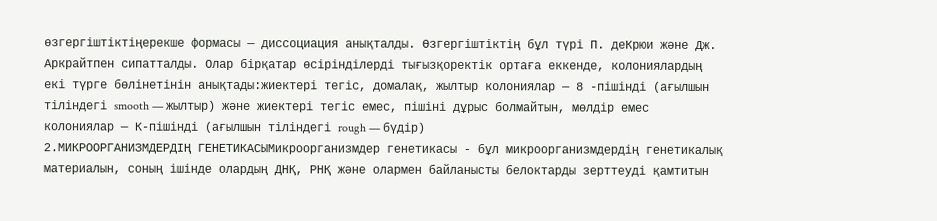өзгергіштіктіңерекше формасы — диссоциация анықталды. Өзгергіштіктің бұл түрі П. деКрюи және Дж. Аркрайтпен сипатталды. Олар бірқатар өсірінділерді тығызқоректік ортаға еккенде, колониялардың екі түрге бөлінетінін анықтады:жиектері тегіс, домалақ, жылтыр колониялар — 8 -пішінді (ағылшын тіліндегі smooth — жылтыр) және жиектері тегіс емес, пішіні дұрыс болмайтын, мөлдір емес колониялар — К-пішінді (ағылшын тіліндегі rough — бүдір)
2.МИКРООРГАНИЗМДЕРДІҢ ГЕНЕТИКАСЫМикроорганизмдер генетикасы - бұл микроорганизмдердің генетикалық материалын, соның ішінде олардың ДНҚ, РНҚ және олармен байланысты белоктарды зерттеуді қамтитын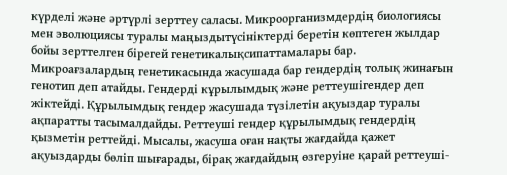күрделі және әртүрлі зерттеу саласы. Микроорганизмдердің биологиясы мен эволюциясы туралы маңыздытүсініктерді беретін көптеген жылдар бойы зерттелген бірегей генетикалықсипаттамалары бар. Микроағзалардың генетикасында жасушада бар гендердің толық жинағын генотип деп атайды. Гендерді кұрылымдық және реттеушігендер деп жіктейді. Құрылымдық гендер жасушада түзілетін ақуыздар туралы ақпаратты тасымалдайды. Реттеуші гендер құрылымдық гендердің қызметін реттейді. Мысалы, жасуша оған нақты жағдайда қажет ақуыздарды бөліп шығарады, бірақ жағдайдың өзгеруіне қарай реттеуші-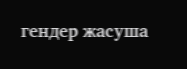гендер жасуша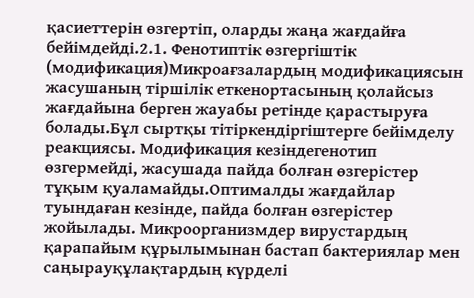қасиеттерін өзгертіп, оларды жаңа жағдайға бейімдейді.2.1. Фенотиптік өзгергіштік (модификация)Микроағзалардың модификациясын жасушаның тіршілік еткенортасының қолайсыз жағдайына берген жауабы ретінде қарастыруға болады.Бұл сыртқы тітіркендіргіштерге бейімделу реакциясы. Модификация кезіндегенотип өзгермейді, жасушада пайда болған өзгерістер тұқым қуаламайды.Оптималды жағдайлар туындаған кезінде, пайда болған өзгерістер жойылады. Микроорганизмдер вирустардың қарапайым құрылымынан бастап бактериялар мен саңырауқұлақтардың күрделі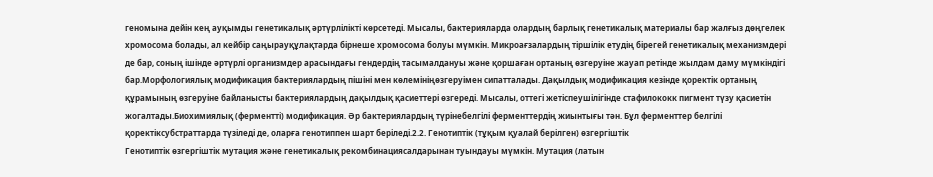геномына дейін кең ауқымды генетикалық әртүрлілікті көрсетеді. Мысалы, бактерияларда олардың барлық генетикалық материалы бар жалғыз дөңгелек хромосома болады, ал кейбір саңырауқұлақтарда бірнеше хромосома болуы мүмкін. Микроағзалардың тіршілік етудің бірегей генетикалық механизмдері де бар, соның ішінде әртүрлі организмдер арасындағы гендердің тасымалдануы және қоршаған ортаның өзгеруіне жауап ретінде жылдам даму мүмкіндігі бар.Морфологиялық модификация бактериялардың пішіні мен көлемініңөзгеруімен сипатталады. Дақылдық модификация кезінде қоректік ортаның құрамының өзгеруіне байланысты бактериялардың дақылдық қасиеттері өзгереді. Мысалы, оттегі жетіспеушілігінде стафилококк пигмент түзу қасиетін жогалтады.Биохимиялық (ферментті) модификация. Әр бактериялардың түрінебелгілі ферменттердің жиынтығы тән. Бұл ферменттер белгілі қоректіксубстраттарда түзіледі де, оларға генотиппен шарт беріледі.2.2. Генотиптік (тұқым қуалай берілген) өзгергіштік
Генотиптік өзгергіштік мутация және генетикалық рекомбинациясалдарынан туындауы мүмкін. Мутация (латын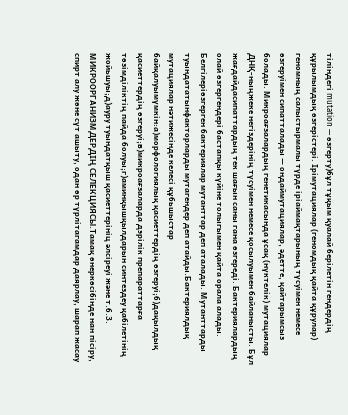тіліндегі mutation — өзгерту)бұл тұқым қуалай берілетін гендердің құрылымдық өзгерістері. Ірімутациялар (геномдық қайта құрулар) геномның салыстырмалы түрде іріаймақтарының түсуімен немесе өзгеруімен сипатталады — ондаймутациялар, әдетте, қайтарымсыз болады. Микроағзалардың генетикасында ұсақ (нүктелік) мутациялар ДНҚ-ныңжеке негіздерінің түсуімен немесе қосылуымен байланысты. Бұл жағдайдасипаттардың тек шағын саны гана өзгереді. Бактериялардың олай өзгергендері бастапқы күйіне толыгымен қайта орала алады. Белгілеріөзгерген бактериялар мутанттар деп аталады. Мутанттарды туындататынфакторларды мутагендер деп атайды.Бактериялдық мутациялар нәтижесінде келесі құбьшыстар байқалуымүмкін:а)морфологиялық қасиеттердің өзгеруі;б)дақылдық қасиеттердің өзгеруі;в)микроағзаларда дэрілік препараттарға төзімділіктің пайда болуы;г)аминқышқылдарын синтездеу қабілетінің жойьшуы;д)ауру туындатқыш қасиеттерініц әлсіреуі және т.б.3. МИКРООРГАНИЗМДЕРДІҢ СЕЛЕКЦИЯСЫ.Тамақ өнеркөсібінде нан пісіру, спирт алу жөне сүт ашыту, одан өр түрлітагамдар даярлау, шарап жасау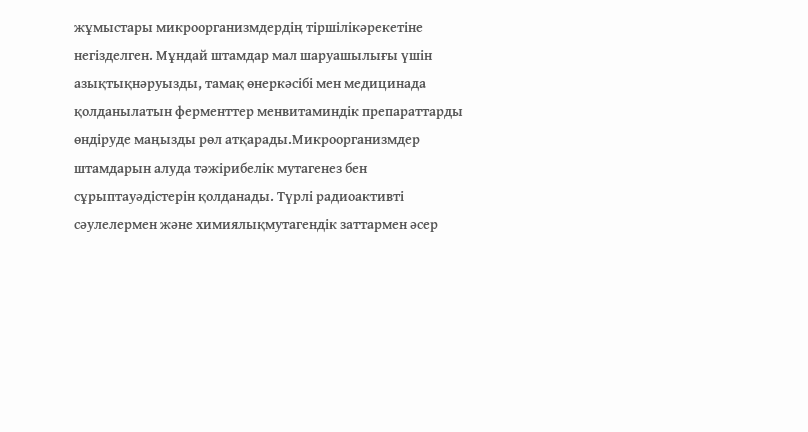жұмыстары микроорганизмдердің тіршілікәрекетіне негізделген. Мұндай штамдар мал шаруашылығы үшін азықтықнәруызды, тамақ өнеркәсібі мен медицинада қолданылатын ферменттер менвитаминдік препараттарды өндіруде маңызды рөл атқарады.Микроорганизмдер штамдарын алуда тәжірибелік мутагенез бен сұрыптауәдістерін қолданады. Түрлі радиоактивті сәулелермен және химиялықмутагендік заттармен әсер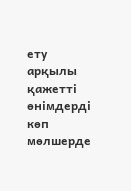ету арқылы қажетті өнімдерді көп мөлшерде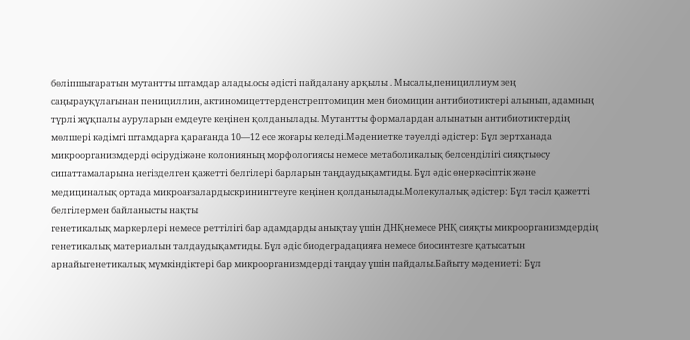бөліпшығаратын мутантты штамдар алады.осы әдісті пайдалану арқылы . Мысалы,пенициллиум зең саңырауқүлағынан пенициллин, актиномицеттерденстрептомицин мен биомицин антибиотиктері алынып, адамның түрлі жұқпалы ауруларын емдеуге кеңінен қолданылады. Мутантты формалардан алынатын антибиотиктердің мөлшері кәдімгі штамдарға қарағанда 10—12 есе жоғары келеді.Мәдениетке тәуелді әдістер: Бұл зертханада микроорганизмдерді өсірудіжәне колонияның морфологиясы немесе метаболикалық белсенділігі сияқтыөсу сипаттамаларына негізделген қажетті белгілері барларын таңдаудықамтиды. Бұл әдіс өнеркәсіптік және медициналық ортада микроағзалардыскринингтеуге кеңінен қолданылады.Молекулалық әдістер: Бұл тәсіл қажетті белгілермен байланысты нақты
генетикалық маркерлері немесе реттілігі бар адамдарды анықтау үшін ДНҚнемесе РНҚ сияқты микроорганизмдердің генетикалық материалын талдаудықамтиды. Бұл әдіс биодеградацияға немесе биосинтезге қатысатын арнайыгенетикалық мүмкіндіктері бар микроорганизмдерді таңдау үшін пайдалы.Байыту мәдениеті: Бұл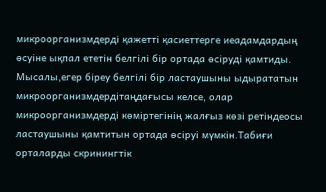микроорганизмдерді қажетті қасиеттерге иеадамдардың өсуіне ықпал ететін белгілі бір ортада өсіруді қамтиды. Мысалы,егер біреу белгілі бір ластаушыны ыдырататын микроорганизмдердітаңдағысы келсе, олар микроорганизмдерді көміртегінің жалғыз көзі ретіндеосы ластаушыны қамтитын ортада өсіруі мүмкін.Табиғи орталарды скринингтік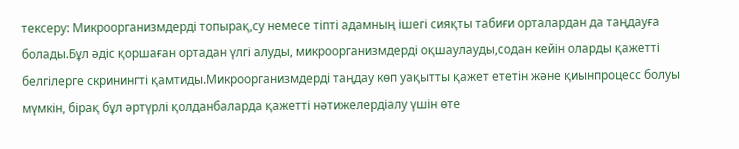тексеру: Микроорганизмдерді топырақ,су немесе тіпті адамның ішегі сияқты табиғи орталардан да таңдауға болады.Бұл әдіс қоршаған ортадан үлгі алуды, микроорганизмдерді оқшаулауды,содан кейін оларды қажетті белгілерге скринингті қамтиды.Микроорганизмдерді таңдау көп уақытты қажет ететін және қиынпроцесс болуы мүмкін, бірақ бұл әртүрлі қолданбаларда қажетті нәтижелердіалу үшін өте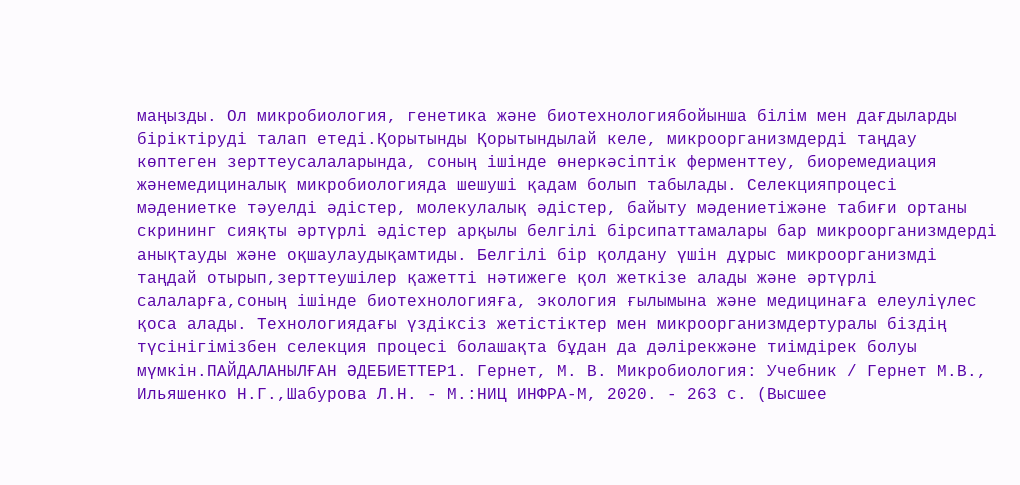маңызды. Ол микробиология, генетика және биотехнологиябойынша білім мен дағдыларды біріктіруді талап етеді.Қорытынды Қорытындылай келе, микроорганизмдерді таңдау көптеген зерттеусалаларында, соның ішінде өнеркәсіптік ферменттеу, биоремедиация жәнемедициналық микробиологияда шешуші қадам болып табылады. Селекцияпроцесі мәдениетке тәуелді әдістер, молекулалық әдістер, байыту мәдениетіжәне табиғи ортаны скрининг сияқты әртүрлі әдістер арқылы белгілі бірсипаттамалары бар микроорганизмдерді анықтауды және оқшаулаудықамтиды. Белгілі бір қолдану үшін дұрыс микроорганизмді таңдай отырып,зерттеушілер қажетті нәтижеге қол жеткізе алады және әртүрлі салаларға,соның ішінде биотехнологияға, экология ғылымына және медицинаға елеуліүлес қоса алады. Технологиядағы үздіксіз жетістіктер мен микроорганизмдертуралы біздің түсінігімізбен селекция процесі болашақта бұдан да дәлірекжәне тиімдірек болуы мүмкін.ПАЙДАЛАНЫЛҒАН ӘДЕБИЕТТЕР1. Гернет, М. В. Микробиология: Учебник / Гернет М.В., Ильяшенко Н.Г.,Шабурова Л.Н. - М.:НИЦ ИНФРА-М, 2020. - 263 с. (Высшее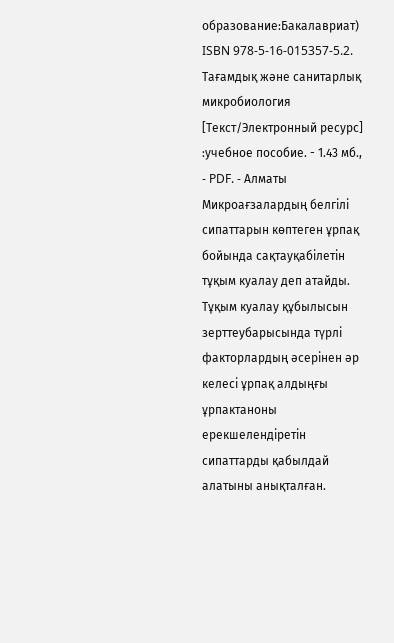образование:Бакалавриат) ISBN 978-5-16-015357-5.2. Тағамдық және санитарлық микробиология [Текст/Электронный ресурс] :учебное пособие. - 1.43 мб., - PDF. - Алматы
Микроағзалардың белгілі сипаттарын көптеген ұрпақ бойында сақтауқабілетін тұқым куалау деп атайды. Тұқым куалау құбылысын зерттеубарысында түрлі факторлардың әсерінен әр келесі ұрпақ алдыңғы ұрпактаноны ерекшелендіретін сипаттарды қабылдай алатыны анықталған.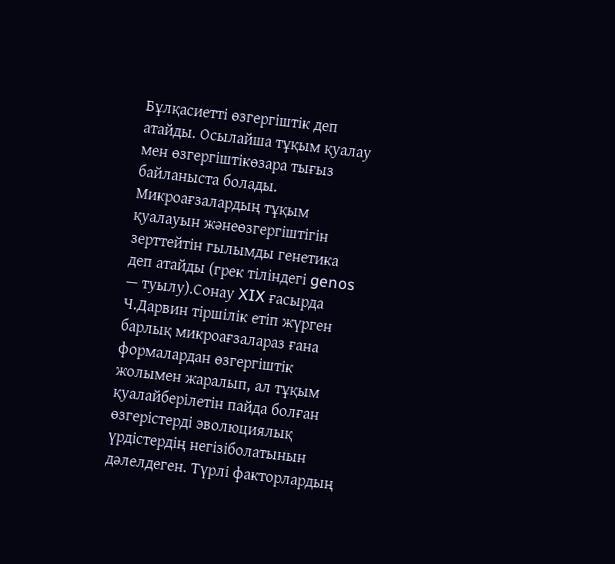Бұлқасиетті өзгергіштік деп атайды. Осылайша тұқым қуалау мен өзгергіштікөзара тығыз байланыста болады. Микроағзалардың тұқым қуалауын жәнеөзгергіштігін зерттейтін гылымды генетика деп атайды (грек тіліндегі genos — туылу).Сонау XIX ғасырда Ч.Дарвин тіршілік етіп жүрген барлық микроағзалараз ғана формалардан өзгергіштік жолымен жаралып, ал тұқым қуалайберілетін пайда болған өзгерістерді эволюциялық үрдістердің негізіболатынын дәлелдеген. Түрлі факторлардың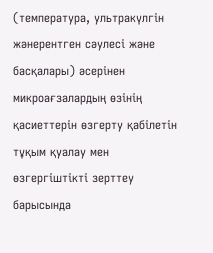(температура, ультракүлгін жәнерентген сәулесі және басқалары) әсерінен микроағзалардың өзінің қасиеттерін өзгерту қабілетін тұқым қуалау мен өзгергіштікті зерттеу барысында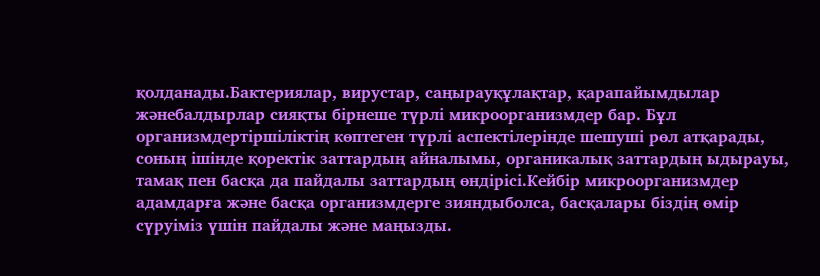қолданады.Бактериялар, вирустар, саңырауқұлақтар, қарапайымдылар жәнебалдырлар сияқты бірнеше түрлі микроорганизмдер бар. Бұл организмдертіршіліктің көптеген түрлі аспектілерінде шешуші рөл атқарады, соның ішінде қоректік заттардың айналымы, органикалық заттардың ыдырауы, тамақ пен басқа да пайдалы заттардың өндірісі.Кейбір микроорганизмдер адамдарға және басқа организмдерге зияндыболса, басқалары біздің өмір сүруіміз үшін пайдалы және маңызды.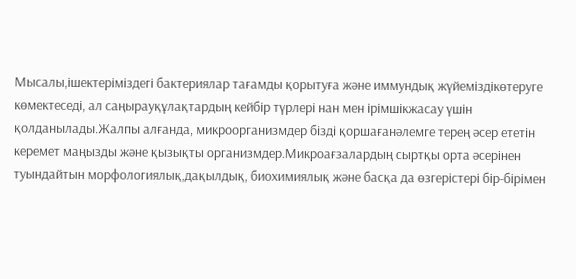Мысалы,ішектеріміздегі бактериялар тағамды қорытуға және иммундық жүйеміздікөтеруге көмектеседі, ал саңырауқұлақтардың кейбір түрлері нан мен ірімшікжасау үшін қолданылады.Жалпы алғанда, микроорганизмдер бізді қоршағанәлемге терең әсер ететін керемет маңызды және қызықты организмдер.Микроағзалардың сыртқы орта әсерінен туындайтын морфологиялық,дақылдық, биохимиялық және басқа да өзгерістері бір-бірімен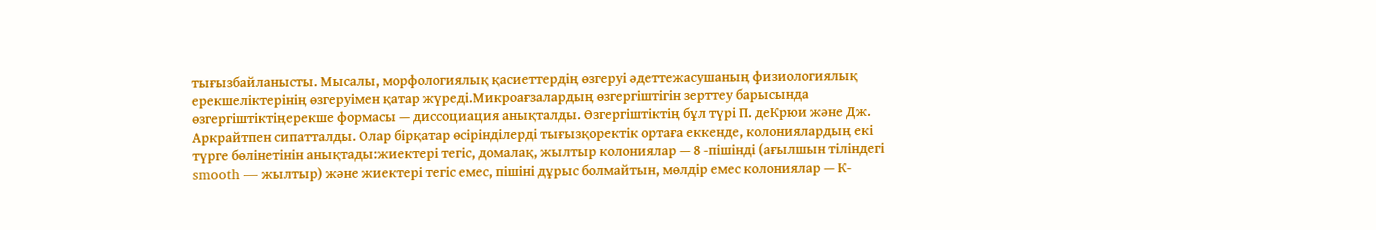тығызбайланысты. Мысалы, морфологиялық қасиеттердің өзгеруі әдеттежасушаның физиологиялық ерекшеліктерінің өзгеруімен қатар жүреді.Микроағзалардың өзгергіштігін зерттеу барысында өзгергіштіктіңерекше формасы — диссоциация анықталды. Өзгергіштіктің бұл түрі П. деКрюи және Дж. Аркрайтпен сипатталды. Олар бірқатар өсірінділерді тығызқоректік ортаға еккенде, колониялардың екі түрге бөлінетінін анықтады:жиектері тегіс, домалақ, жылтыр колониялар — 8 -пішінді (ағылшын тіліндегі smooth — жылтыр) және жиектері тегіс емес, пішіні дұрыс болмайтын, мөлдір емес колониялар — К-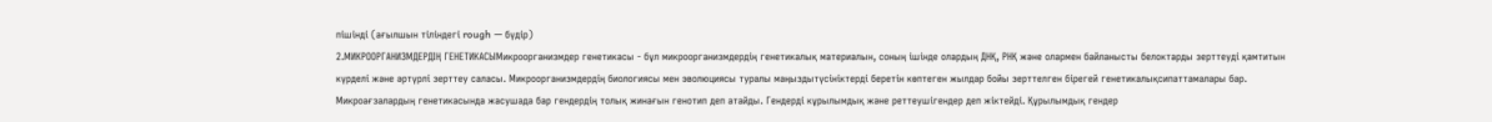пішінді (ағылшын тіліндегі rough — бүдір)
2.МИКРООРГАНИЗМДЕРДІҢ ГЕНЕТИКАСЫМикроорганизмдер генетикасы - бұл микроорганизмдердің генетикалық материалын, соның ішінде олардың ДНҚ, РНҚ және олармен байланысты белоктарды зерттеуді қамтитын күрделі және әртүрлі зерттеу саласы. Микроорганизмдердің биологиясы мен эволюциясы туралы маңыздытүсініктерді беретін көптеген жылдар бойы зерттелген бірегей генетикалықсипаттамалары бар. Микроағзалардың генетикасында жасушада бар гендердің толық жинағын генотип деп атайды. Гендерді кұрылымдық және реттеушігендер деп жіктейді. Құрылымдық гендер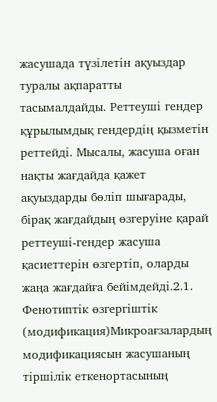жасушада түзілетін ақуыздар туралы ақпаратты тасымалдайды. Реттеуші гендер құрылымдық гендердің қызметін реттейді. Мысалы, жасуша оған нақты жағдайда қажет ақуыздарды бөліп шығарады, бірақ жағдайдың өзгеруіне қарай реттеуші-гендер жасуша қасиеттерін өзгертіп, оларды жаңа жағдайға бейімдейді.2.1. Фенотиптік өзгергіштік (модификация)Микроағзалардың модификациясын жасушаның тіршілік еткенортасының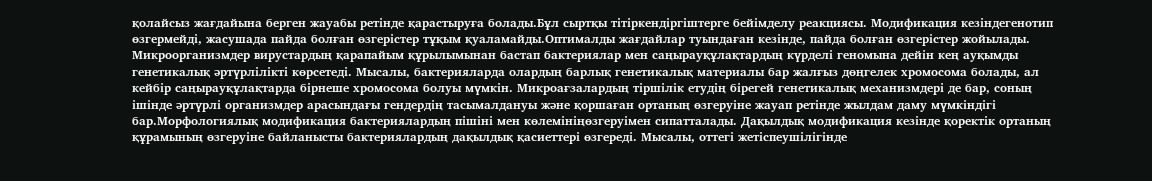қолайсыз жағдайына берген жауабы ретінде қарастыруға болады.Бұл сыртқы тітіркендіргіштерге бейімделу реакциясы. Модификация кезіндегенотип өзгермейді, жасушада пайда болған өзгерістер тұқым қуаламайды.Оптималды жағдайлар туындаған кезінде, пайда болған өзгерістер жойылады. Микроорганизмдер вирустардың қарапайым құрылымынан бастап бактериялар мен саңырауқұлақтардың күрделі геномына дейін кең ауқымды генетикалық әртүрлілікті көрсетеді. Мысалы, бактерияларда олардың барлық генетикалық материалы бар жалғыз дөңгелек хромосома болады, ал кейбір саңырауқұлақтарда бірнеше хромосома болуы мүмкін. Микроағзалардың тіршілік етудің бірегей генетикалық механизмдері де бар, соның ішінде әртүрлі организмдер арасындағы гендердің тасымалдануы және қоршаған ортаның өзгеруіне жауап ретінде жылдам даму мүмкіндігі бар.Морфологиялық модификация бактериялардың пішіні мен көлемініңөзгеруімен сипатталады. Дақылдық модификация кезінде қоректік ортаның құрамының өзгеруіне байланысты бактериялардың дақылдық қасиеттері өзгереді. Мысалы, оттегі жетіспеушілігінде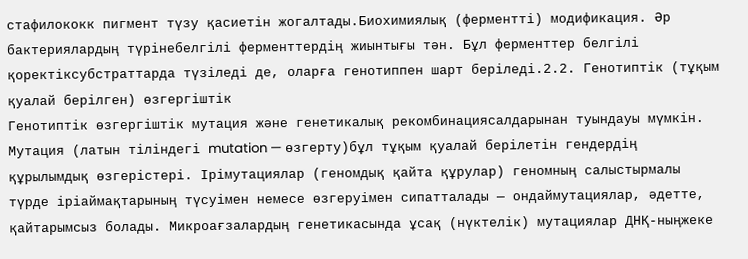стафилококк пигмент түзу қасиетін жогалтады.Биохимиялық (ферментті) модификация. Әр бактериялардың түрінебелгілі ферменттердің жиынтығы тән. Бұл ферменттер белгілі қоректіксубстраттарда түзіледі де, оларға генотиппен шарт беріледі.2.2. Генотиптік (тұқым қуалай берілген) өзгергіштік
Генотиптік өзгергіштік мутация және генетикалық рекомбинациясалдарынан туындауы мүмкін. Мутация (латын тіліндегі mutation — өзгерту)бұл тұқым қуалай берілетін гендердің құрылымдық өзгерістері. Ірімутациялар (геномдық қайта құрулар) геномның салыстырмалы түрде іріаймақтарының түсуімен немесе өзгеруімен сипатталады — ондаймутациялар, әдетте, қайтарымсыз болады. Микроағзалардың генетикасында ұсақ (нүктелік) мутациялар ДНҚ-ныңжеке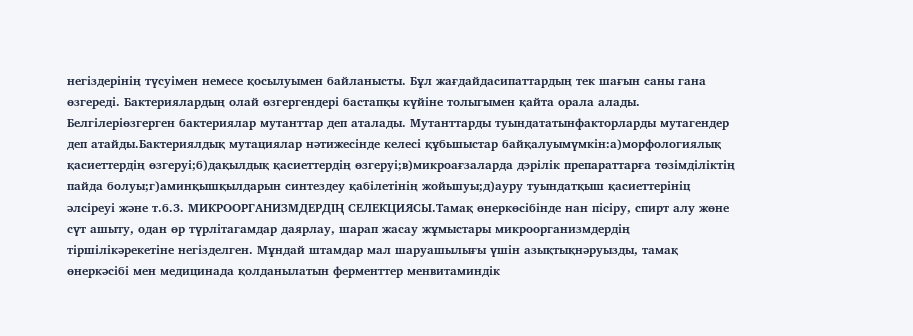негіздерінің түсуімен немесе қосылуымен байланысты. Бұл жағдайдасипаттардың тек шағын саны гана өзгереді. Бактериялардың олай өзгергендері бастапқы күйіне толыгымен қайта орала алады. Белгілеріөзгерген бактериялар мутанттар деп аталады. Мутанттарды туындататынфакторларды мутагендер деп атайды.Бактериялдық мутациялар нәтижесінде келесі құбьшыстар байқалуымүмкін:а)морфологиялық қасиеттердің өзгеруі;б)дақылдық қасиеттердің өзгеруі;в)микроағзаларда дэрілік препараттарға төзімділіктің пайда болуы;г)аминқышқылдарын синтездеу қабілетінің жойьшуы;д)ауру туындатқыш қасиеттерініц әлсіреуі және т.б.3. МИКРООРГАНИЗМДЕРДІҢ СЕЛЕКЦИЯСЫ.Тамақ өнеркөсібінде нан пісіру, спирт алу жөне сүт ашыту, одан өр түрлітагамдар даярлау, шарап жасау жұмыстары микроорганизмдердің тіршілікәрекетіне негізделген. Мұндай штамдар мал шаруашылығы үшін азықтықнәруызды, тамақ өнеркәсібі мен медицинада қолданылатын ферменттер менвитаминдік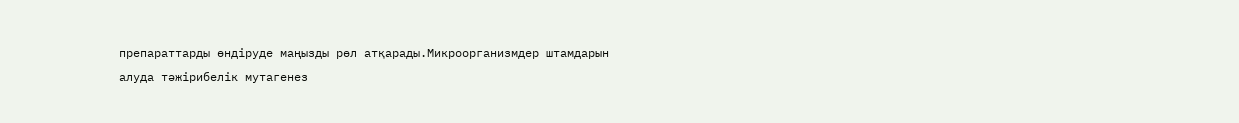препараттарды өндіруде маңызды рөл атқарады.Микроорганизмдер штамдарын алуда тәжірибелік мутагенез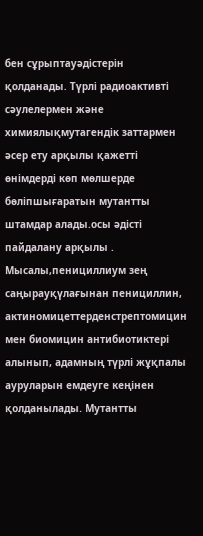бен сұрыптауәдістерін қолданады. Түрлі радиоактивті сәулелермен және химиялықмутагендік заттармен әсер ету арқылы қажетті өнімдерді көп мөлшерде бөліпшығаратын мутантты штамдар алады.осы әдісті пайдалану арқылы . Мысалы,пенициллиум зең саңырауқүлағынан пенициллин, актиномицеттерденстрептомицин мен биомицин антибиотиктері алынып, адамның түрлі жұқпалы ауруларын емдеуге кеңінен қолданылады. Мутантты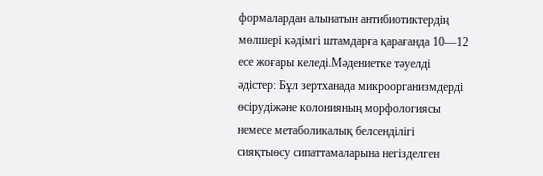формалардан алынатын антибиотиктердің мөлшері кәдімгі штамдарға қарағанда 10—12 есе жоғары келеді.Мәдениетке тәуелді әдістер: Бұл зертханада микроорганизмдерді өсірудіжәне колонияның морфологиясы немесе метаболикалық белсенділігі сияқтыөсу сипаттамаларына негізделген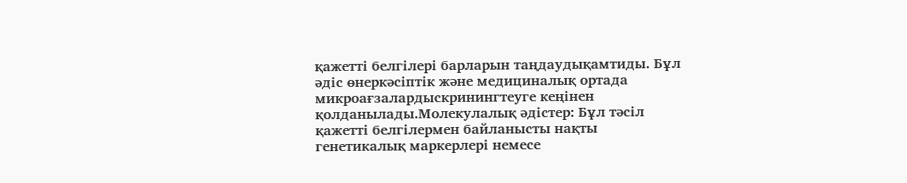қажетті белгілері барларын таңдаудықамтиды. Бұл әдіс өнеркәсіптік және медициналық ортада микроағзалардыскринингтеуге кеңінен қолданылады.Молекулалық әдістер: Бұл тәсіл қажетті белгілермен байланысты нақты
генетикалық маркерлері немесе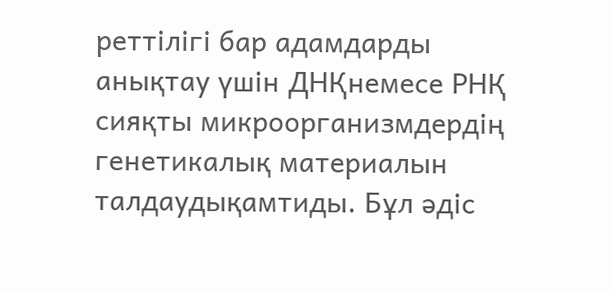реттілігі бар адамдарды анықтау үшін ДНҚнемесе РНҚ сияқты микроорганизмдердің генетикалық материалын талдаудықамтиды. Бұл әдіс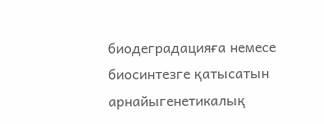биодеградацияға немесе биосинтезге қатысатын арнайыгенетикалық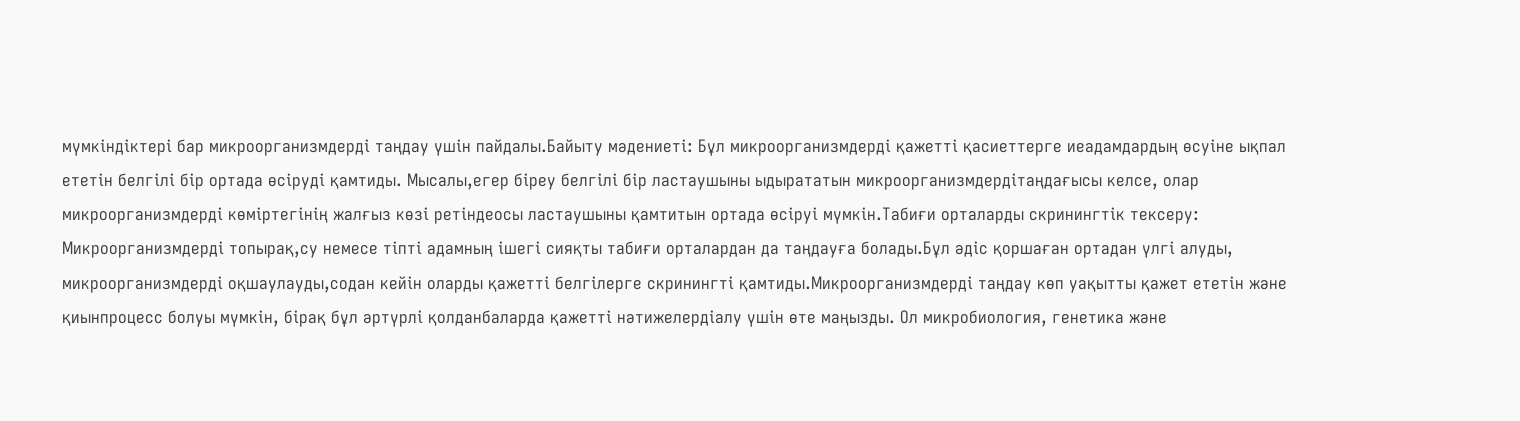мүмкіндіктері бар микроорганизмдерді таңдау үшін пайдалы.Байыту мәдениеті: Бұл микроорганизмдерді қажетті қасиеттерге иеадамдардың өсуіне ықпал ететін белгілі бір ортада өсіруді қамтиды. Мысалы,егер біреу белгілі бір ластаушыны ыдырататын микроорганизмдердітаңдағысы келсе, олар микроорганизмдерді көміртегінің жалғыз көзі ретіндеосы ластаушыны қамтитын ортада өсіруі мүмкін.Табиғи орталарды скринингтік тексеру: Микроорганизмдерді топырақ,су немесе тіпті адамның ішегі сияқты табиғи орталардан да таңдауға болады.Бұл әдіс қоршаған ортадан үлгі алуды, микроорганизмдерді оқшаулауды,содан кейін оларды қажетті белгілерге скринингті қамтиды.Микроорганизмдерді таңдау көп уақытты қажет ететін және қиынпроцесс болуы мүмкін, бірақ бұл әртүрлі қолданбаларда қажетті нәтижелердіалу үшін өте маңызды. Ол микробиология, генетика және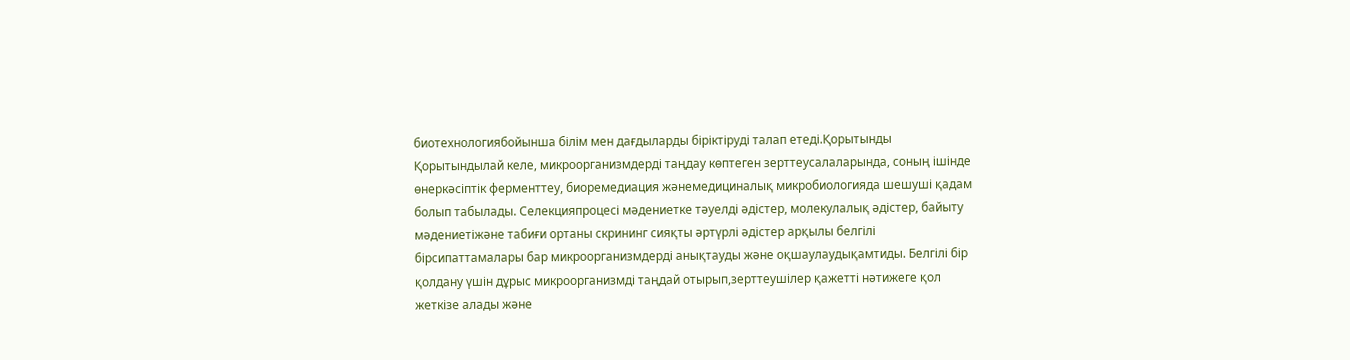биотехнологиябойынша білім мен дағдыларды біріктіруді талап етеді.Қорытынды Қорытындылай келе, микроорганизмдерді таңдау көптеген зерттеусалаларында, соның ішінде өнеркәсіптік ферменттеу, биоремедиация жәнемедициналық микробиологияда шешуші қадам болып табылады. Селекцияпроцесі мәдениетке тәуелді әдістер, молекулалық әдістер, байыту мәдениетіжәне табиғи ортаны скрининг сияқты әртүрлі әдістер арқылы белгілі бірсипаттамалары бар микроорганизмдерді анықтауды және оқшаулаудықамтиды. Белгілі бір қолдану үшін дұрыс микроорганизмді таңдай отырып,зерттеушілер қажетті нәтижеге қол жеткізе алады және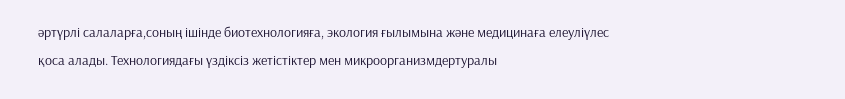әртүрлі салаларға,соның ішінде биотехнологияға, экология ғылымына және медицинаға елеуліүлес қоса алады. Технологиядағы үздіксіз жетістіктер мен микроорганизмдертуралы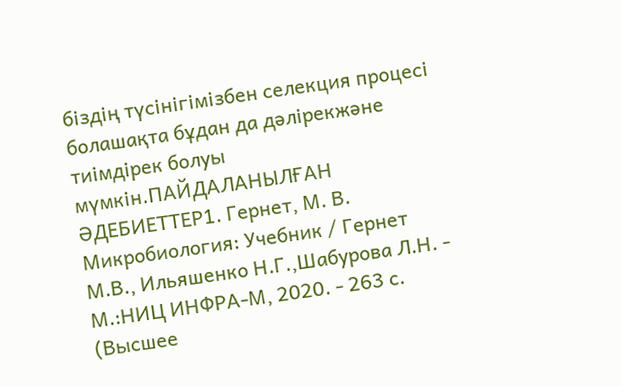біздің түсінігімізбен селекция процесі болашақта бұдан да дәлірекжәне тиімдірек болуы мүмкін.ПАЙДАЛАНЫЛҒАН ӘДЕБИЕТТЕР1. Гернет, М. В. Микробиология: Учебник / Гернет М.В., Ильяшенко Н.Г.,Шабурова Л.Н. - М.:НИЦ ИНФРА-М, 2020. - 263 с. (Высшее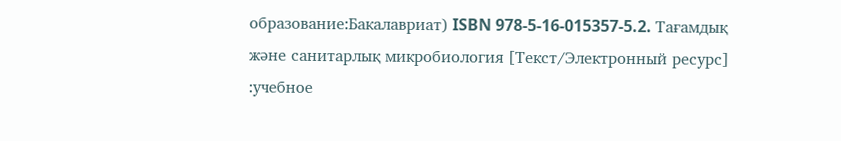образование:Бакалавриат) ISBN 978-5-16-015357-5.2. Тағамдық және санитарлық микробиология [Текст/Электронный ресурс] :учебное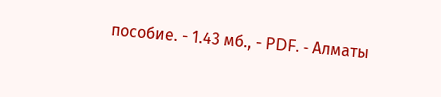пособие. - 1.43 мб., - PDF. - Алматы